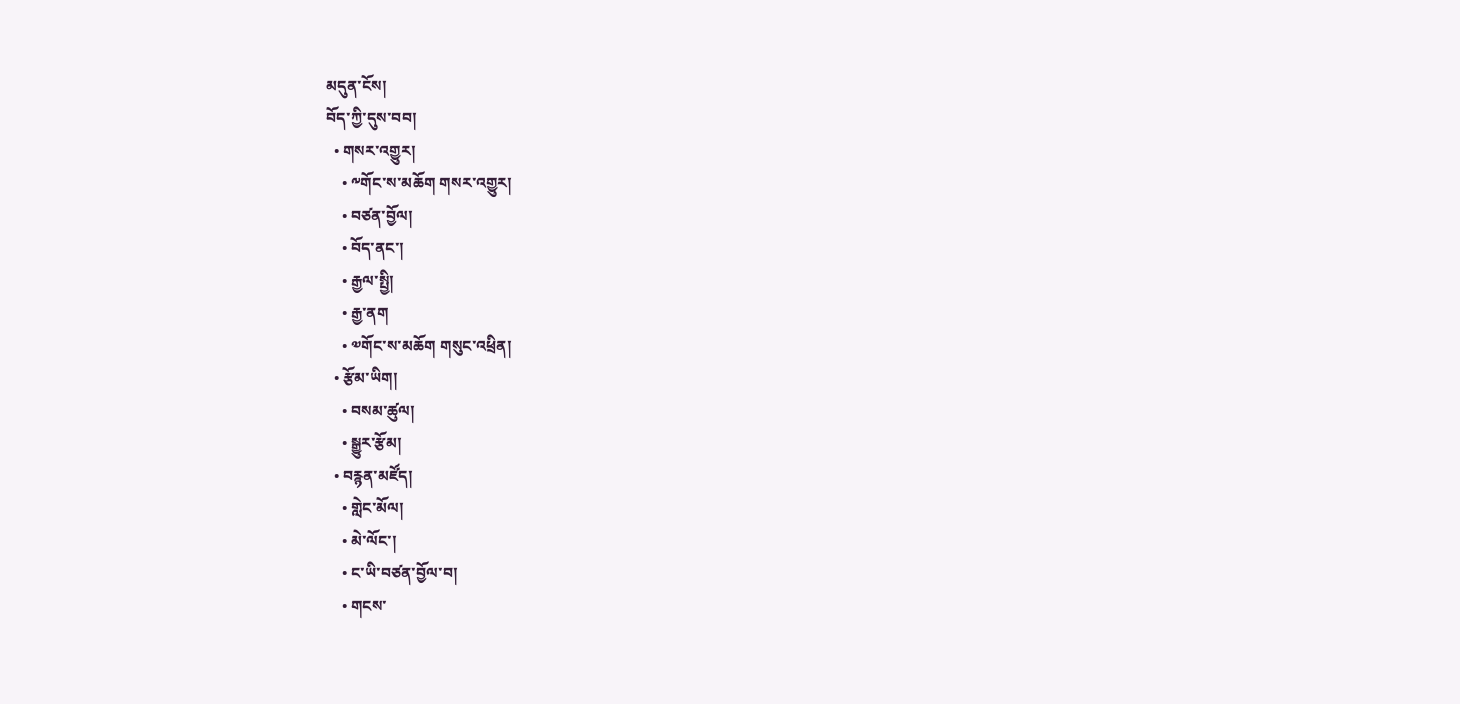མདུན་ངོས།
བོད་ཀྱི་དུས་བབ།
  • གསར་འགྱུར།
    • ༸གོང་ས་མཆོག གསར་འགྱུར།
    • བཙན་བྱོལ།
    • བོད་ནང་།
    • རྒྱལ་སྤྱི།
    • རྒྱ་ནག
    • ༧གོང་ས་མཆོག གསུང་འཕྲིན།
  • རྩོམ་ཡིག།
    • བསམ་ཚུལ།
    • སྒྱུར་རྩོམ།
  • བརྙན་མཛོད།
    • གླེང་མོལ།
    • མེ་ལོང་།
    • ང་ཡི་བཙན་བྱོལ་བ།
    • གངས་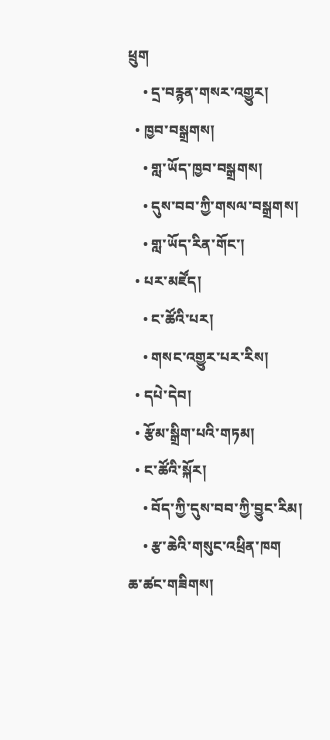ཕྲུག
    • དྲ་བརྙན་གསར་འགྱུར།
  • ཁྱབ་བསྒྲགས།
    • གླ་ཡོད་ཁྱབ་བསྒྲགས།
    • དུས་བབ་ཀྱི་གསལ་བསྒྲགས།
    • གླ་ཡོད་རིན་གོང་།
  • པར་མཛོད།
    • ང་ཚོའི་པར།
    • གསང་འགྱུར་པར་རིས།
  • དཔེ་དེབ།
  • རྩོམ་སྒྲིག་པའི་གཏམ།
  • ང་ཚོའི་སྐོར།
    • བོད་ཀྱི་དུས་བབ་ཀྱི་བྱུང་རིམ།
    • རྩ་ཆེའི་གསུང་འཕྲིན་ཁག
ཆ་ཚང་གཟིགས།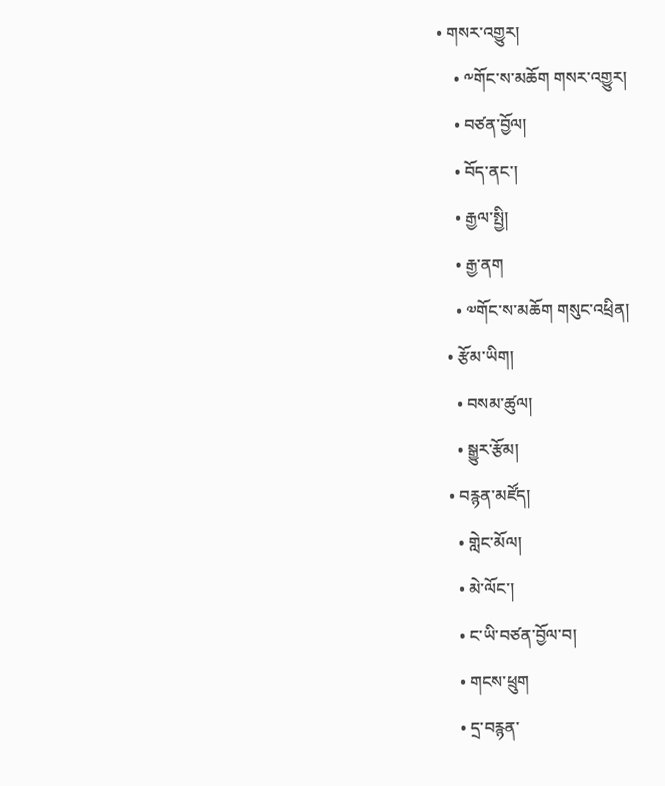• གསར་འགྱུར།
    • ༸གོང་ས་མཆོག གསར་འགྱུར།
    • བཙན་བྱོལ།
    • བོད་ནང་།
    • རྒྱལ་སྤྱི།
    • རྒྱ་ནག
    • ༧གོང་ས་མཆོག གསུང་འཕྲིན།
  • རྩོམ་ཡིག།
    • བསམ་ཚུལ།
    • སྒྱུར་རྩོམ།
  • བརྙན་མཛོད།
    • གླེང་མོལ།
    • མེ་ལོང་།
    • ང་ཡི་བཙན་བྱོལ་བ།
    • གངས་ཕྲུག
    • དྲ་བརྙན་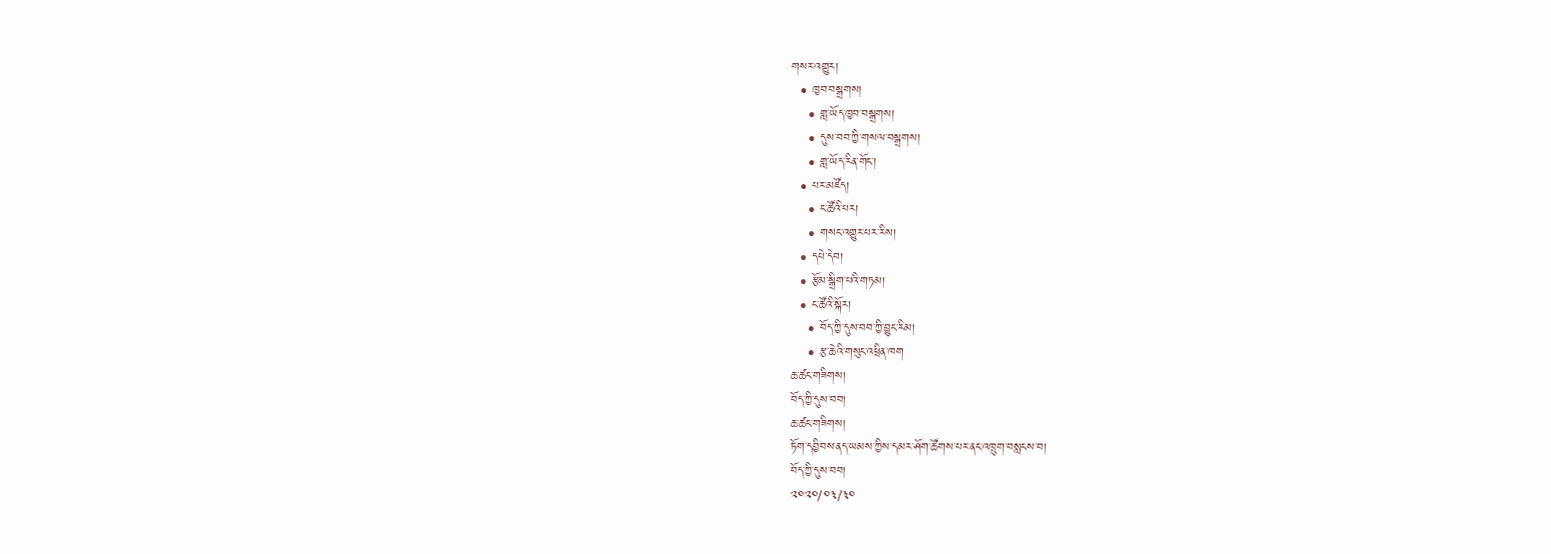གསར་འགྱུར།
  • ཁྱབ་བསྒྲགས།
    • གླ་ཡོད་ཁྱབ་བསྒྲགས།
    • དུས་བབ་ཀྱི་གསལ་བསྒྲགས།
    • གླ་ཡོད་རིན་གོང་།
  • པར་མཛོད།
    • ང་ཚོའི་པར།
    • གསང་འགྱུར་པར་རིས།
  • དཔེ་དེབ།
  • རྩོམ་སྒྲིག་པའི་གཏམ།
  • ང་ཚོའི་སྐོར།
    • བོད་ཀྱི་དུས་བབ་ཀྱི་བྱུང་རིམ།
    • རྩ་ཆེའི་གསུང་འཕྲིན་ཁག
ཆ་ཚང་གཟིགས།
བོད་ཀྱི་དུས་བབ།
ཆ་ཚང་གཟིགས།
ཏོག་དབྱིབས་ནད་ཡམས་ཀྱིས་དམར་ཤོག་ཚོགས་པར་ནང་འཁྲུག་བསླངས་བ།
བོད་ཀྱི་དུས་བབ།
༢༠༢༠/༠༣/༣༠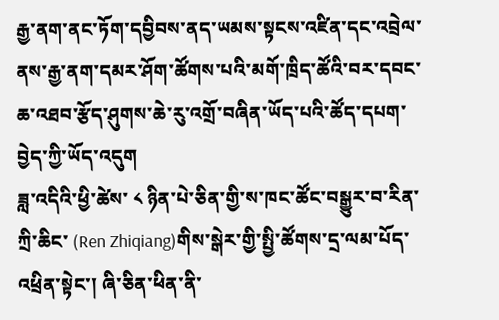རྒྱ་ནག་ནང་ཏོག་དབྱིབས་ནད་ཡམས་སྟངས་འཛིན་དང་འབྲེལ་ནས་རྒྱ་ནག་དམར་ཤོག་ཚོགས་པའི་མགོ་ཁྲིད་ཚོའི་བར་དབང་ཆ་འཐབ་རྩོད་ཤུགས་ཆེ་རུ་འགྲོ་བཞིན་ཡོད་པའི་ཚོད་དཔག་བྱེད་ཀྱི་ཡོད་འདུག
ཟླ་འདིའི་ཕྱི་ཚེས་ ༨ ཉིན་པེ་ཅིན་གྱི་ས་ཁང་ཚོང་བསྒྱུར་བ་རིན་ཀྲི་ཆིང་ (Ren Zhiqiang)གིས་སྒེར་གྱི་སྤྱི་ཚོགས་དྲ་ལམ་པོད་འཕྲིན་སྟེང་། ཞི་ཅིན་ཕིན་ནི་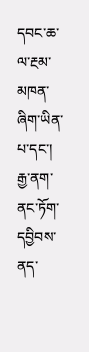དབང་ཆ་ལ་རྔམ་མཁན་ཞིག་ཡིན་པ་དང་། རྒྱ་ནག་ནང་ཏོག་དབྱིབས་ནད་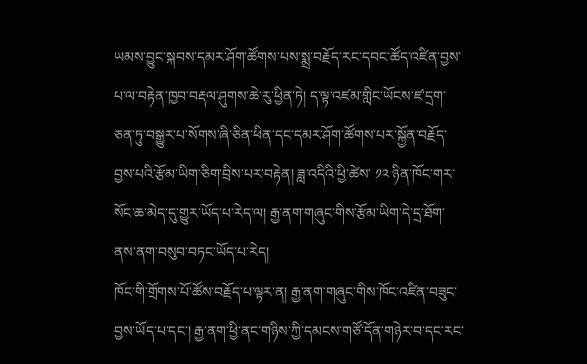ཡམས་བྱུང་སྐབས་དམར་ཤོག་ཚོགས་པས་སྨྲ་བརྗོད་རང་དབང་ཚོད་འཛིན་བྱས་པ་ལ་བརྟེན་ཁྱབ་བརྡལ་ཤུགས་ཆེ་རུ་ཕྱིན་ཏེ། ད་ལྟ་འཛམ་གླིང་ཡོངས་ཛ་དྲག་ཅན་ཏུ་བསྒྱུར་པ་སོགས་ཞི་ཅིན་ཕིན་དང་དམར་ཤོག་ཚོགས་པར་སྐྱོན་བརྗོད་བྱས་པའི་རྩོམ་ཡིག་ཅིག་བྲིས་པར་བརྟེན། ཟླ་འདིའི་ཕྱི་ཚེས་ ༡༢ ཉིན་ཁོང་གར་སོང་ཆ་མེད་དུ་གྱུར་ཡོད་པ་རེད་ལ། རྒྱ་ནག་གཞུང་གིས་རྩོམ་ཡིག་དེ་དྲ་ཐོག་ནས་ནག་བསུབ་བཏང་ཡོད་པ་རེད།
ཁོང་གི་གྲོགས་པོ་ཚོས་བརྗོད་པ་ལྟར་ན། རྒྱ་ནག་གཞུང་གིས་ཁོང་འཛིན་བཟུང་བྱས་ཡོད་པ་དང་། རྒྱ་ནག་ཕྱི་ནང་གཉིས་ཀྱི་དམངས་གཙོ་དོན་གཉེར་བ་དང་རང་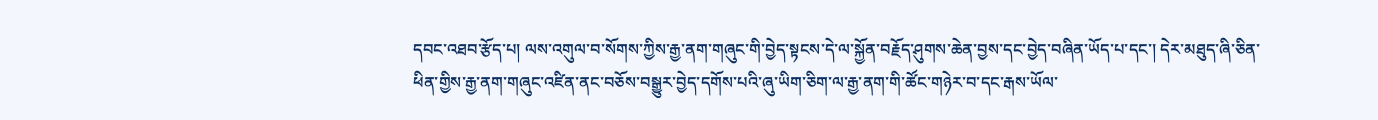དབང་འཐབ་རྩོད་པ། ལས་འགུལ་བ་སོགས་ཀྱིས་རྒྱ་ནག་གཞུང་གི་བྱེད་སྟངས་དེ་ལ་སྐྱོན་བརྗོད་ཤུགས་ཆེན་བྱས་དང་བྱེད་བཞིན་ཡོད་པ་དང་། དེར་མཐུད་ཞི་ཅིན་ཕིན་གྱིས་རྒྱ་ནག་གཞུང་འཛིན་ནང་བཅོས་བསྒྱུར་བྱེད་དགོས་པའི་ཞུ་ཡིག་ཅིག་ལ་རྒྱ་ནག་གི་ཚོང་གཉེར་བ་དང་རྒས་ཡོལ་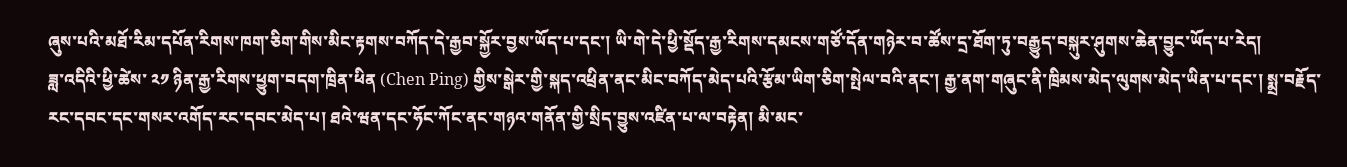ཞུས་པའི་མཐོ་རིམ་དཔོན་རིགས་ཁག་ཅིག་གིས་མིང་རྟགས་བཀོད་དེ་རྒྱབ་སྐྱོར་བྱས་ཡོད་པ་དང་། ཡི་གེ་དེ་ཕྱི་སྡོད་རྒྱ་རིགས་དམངས་གཙོ་དོན་གཉེར་བ་ཚོས་དྲ་ཐོག་ཏུ་བརྒྱུད་བསྐུར་ཤུགས་ཆེན་བྱུང་ཡོད་པ་རེད།
ཟླ་འདིའི་ཕྱི་ཚེས་ ༢༡ ཉིན་རྒྱ་རིགས་ཕྱུག་བདག་ཁྲིན་ཕིན (Chen Ping) གྱིས་སྒེར་གྱི་སྐད་འཕྲིན་ནང་མིང་བཀོད་མེད་པའི་རྩོམ་ཡིག་ཅིག་སྤེལ་བའི་ནང་། རྒྱ་ནག་གཞུང་ནི་ཁྲིམས་མེད་ལུགས་མེད་ཡིན་པ་དང་། སྨྲ་བརྗོད་རང་དབང་དང་གསར་འགོད་རང་དབང་མེད་པ། ཐའེ་ཝན་དང་ཧོང་ཀོང་ནང་གཉའ་གནོན་གྱི་སྲིད་བྱུས་འཛིན་པ་ལ་བརྟེན། མི་མང་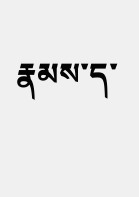རྣམས་ད་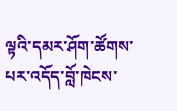ལྟའི་དམར་ཤོག་ཚོགས་པར་འདོད་བློ་ཁེངས་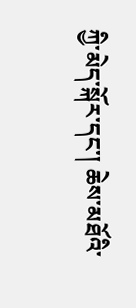ཀྱི་མེད་སྐོར་དང་། ཆེས་མཐོའི་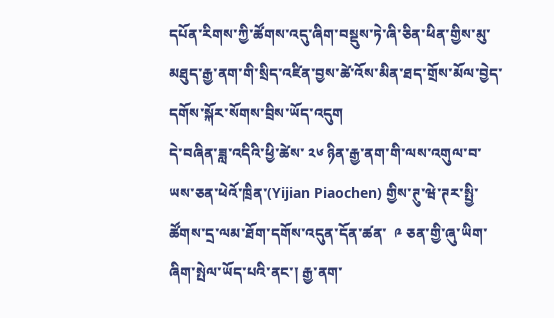དཔོན་རིགས་ཀྱི་ཚོགས་འདུ་ཞིག་བསྡུས་ཏེ་ཞི་ཅིན་ཕིན་གྱིས་མུ་མཐུད་རྒྱ་ནག་གི་སྲིད་འཛིན་བྱས་ཚེ་འོས་མིན་ཐད་གྲོས་མོལ་བྱེད་དགོས་སྐོར་སོགས་བྲིས་ཡོད་འདུག
དེ་བཞིན་ཟླ་འདིའི་ཕྱི་ཚེས་ ༢༦ ཉིན་རྒྱ་ནག་གི་ལས་འགུལ་བ་ཡས་ཅན་ཕེའོ་ཁྲིན་(Yijian Piaochen) གྱིས་ཊུ་ཝེ་ཊར་སྤྱི་ཚོགས་དྲ་ལམ་ཐོག་དགོས་འདུན་དོན་ཚན་  ༩ ཅན་གྱི་ཞུ་ཡིག་ཞིག་སྤེལ་ཡོད་པའི་ནང་། རྒྱ་ནག་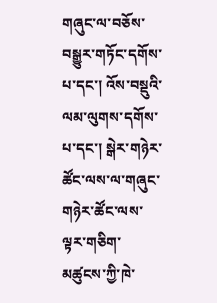གཞུང་ལ་བཅོས་བསྒྱུར་གཏོང་དགོས་པ་དང་། འོས་བསྡུའི་ལམ་ལུགས་དགོས་པ་དང་། སྒེར་གཉེར་ཚོང་ལས་ལ་གཞུང་གཉེར་ཚོང་ལས་ལྟར་གཅིག་མཚུངས་ཀྱི་ཁེ་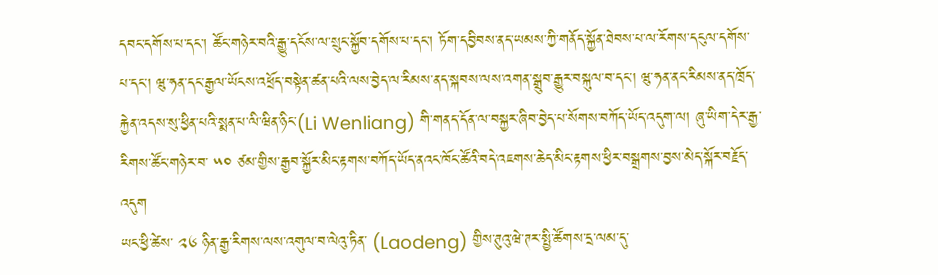དབང་དགོས་པ་དང་། ཚོང་གཉེར་བའི་རྒྱུ་དངོས་ལ་སྲུང་སྐྱོབ་དགོས་པ་དང་། ཏོག་དབྱིབས་ནད་ཡམས་ཀྱི་གནོད་སྐྱོན་ཐེབས་པ་ལ་རོགས་དངུལ་དགོས་པ་དང་། ཝུ་ཧན་དང་རྒྱལ་ཡོངས་འཕྲོད་བསྟེན་ཚན་པའི་ལས་བྱེད་ལ་རིམས་ནད་སྐབས་ལས་འགན་སྒྲུབ་རྒྱུར་བསྐུལ་བ་དང་། ཝུ་ཧན་ནང་རིམས་ནད་ཁྲོད་རྐྱེན་འདས་སུ་ཕྱིན་པའི་སྨན་པ་ལི་ཝིན་ཉིང་(Li Wenliang) གི་གནད་དོན་ལ་བསྐྱར་ཞིབ་བྱེད་པ་སོགས་བཀོད་ཡོད་འདུག་ལ། ཞུ་ཡིག་དེར་རྒྱ་རིགས་ཚོང་གཉེར་བ་ ༥༠ ཙམ་གྱིས་རྒྱབ་སྐྱོར་མིང་རྟགས་བཀོད་ཡོད་ནའང་ཁོང་ཚོའི་བདེ་འཇགས་ཆེད་མིང་རྟགས་ཕྱིར་བསྒྲགས་བྱས་མེད་སྐོར་བརྗོད་འདུག
ཡང་ཕྱི་ཚེས་ ༢༦ ཉིན་རྒྱ་རིགས་ལས་འགུལ་བ་ལེའུ་ཏིན་ (Laodeng) གྱིས་ཊུའུ་ཝེ་ཊར་སྤྱི་ཚོགས་དྲ་ལམ་དུ་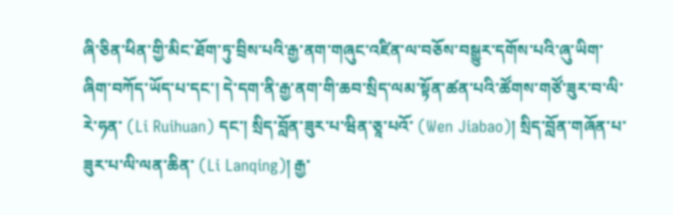ཞི་ཅིན་ཕིན་གྱི་མིང་ཐོག་ཏུ་བྲིས་པའི་རྒྱ་ནག་གཞུང་འཛིན་ལ་བཅོས་བསྒྱུར་དགོས་པའི་ཞུ་ཡིག་ཞིག་བཀོད་ཡོད་པ་དང་། དེ་དག་ནི་རྒྱ་ནག་གི་ཆབ་སྲིད་ལམ་སྟོན་ཚན་པའི་ཚོགས་གཙོ་ཟུར་བ་ལི་རེ་ཧན་ (Li Ruihuan) དང་། སྲིད་བློན་ཟུར་པ་ཝིན་ཅཱ་པའོ་ (Wen Jiabao)། སྲིད་བློན་གཞོན་པ་ཟུར་པ་ལི་ལན་ཆིན་ (Li Lanqing)། རྒྱ་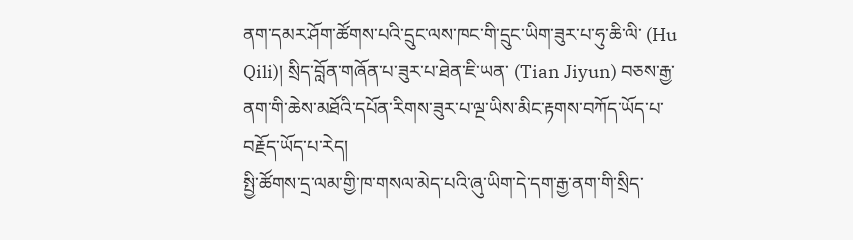ནག་དམར་ཤོག་ཚོགས་པའི་དྲུང་ལས་ཁང་གི་དྲུང་ཡིག་ཟུར་པ་ཧུ་ཆི་ལི་ (Hu Qili)། སྲིད་བློན་གཞོན་པ་ཟུར་པ་ཐེན་ཇི་ཡན་ (Tian Jiyun) བཅས་རྒྱ་ནག་གི་ཆེས་མཐོའི་དཔོན་རིགས་ཟུར་པ་ལྔ་ཡིས་མིང་རྟགས་བཀོད་ཡོད་པ་བརྗོད་ཡོད་པ་རེད།
སྤྱི་ཚོགས་དྲ་ལམ་གྱི་ཁ་གསལ་མེད་པའི་ཞུ་ཡིག་དེ་དག་རྒྱ་ནག་གི་སྲིད་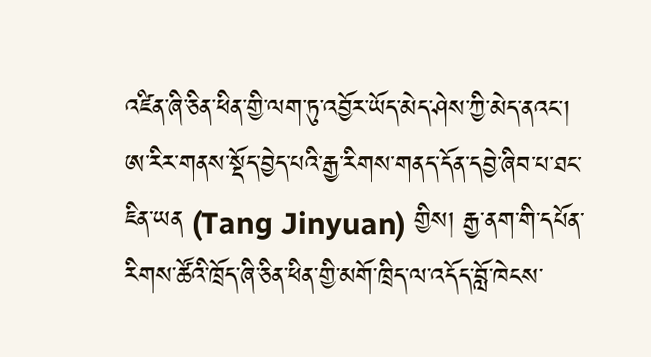འཛིན་ཞི་ཅིན་ཕིན་གྱི་ལག་ཏུ་འབྱོར་ཡོད་མེད་ཤེས་ཀྱི་མེད་ནའང་། ཨ་རིར་གནས་སྡོད་བྱེད་པའི་རྒྱ་རིགས་གནད་དོན་དབྱེ་ཞིབ་པ་ཐང་ཇིན་ཡན (Tang Jinyuan) གྱིས། རྒྱ་ནག་གི་དཔོན་རིགས་ཚོའི་ཁྲོད་ཞི་ཅིན་ཕིན་གྱི་མགོ་ཁྲིད་ལ་འདོད་བློ་ཁེངས་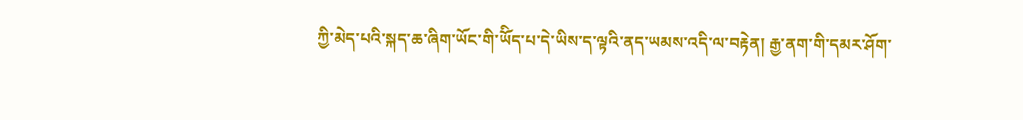ཀྱི་མེད་པའི་སྐད་ཆ་ཞིག་ཡོང་གི་ཡོིད་པ་དེ་ཡིས་ད་ལྟའི་ནད་ཡམས་འདི་ལ་བརྟེན། རྒྱ་ནག་གི་དམར་ཤོག་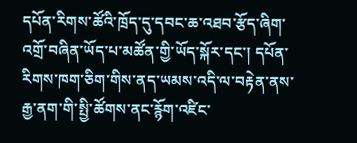དཔོན་རིགས་ཚོའི་ཁྲོད་དུ་དབང་ཆ་འཐབ་རྩོད་ཞིག་འགྲོ་བཞིན་ཡོད་པ་མཚོན་གྱི་ཡོད་སྐོར་དང་། དཔོན་རིགས་ཁག་ཅིག་གིས་ནད་ཡམས་འདི་ལ་བརྟེན་ནས་རྒྱ་ནག་གི་སྤྱི་ཚོགས་ནང་རྙོག་འཛིང་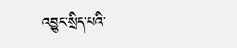འབྱུང་སྲིད་པའི་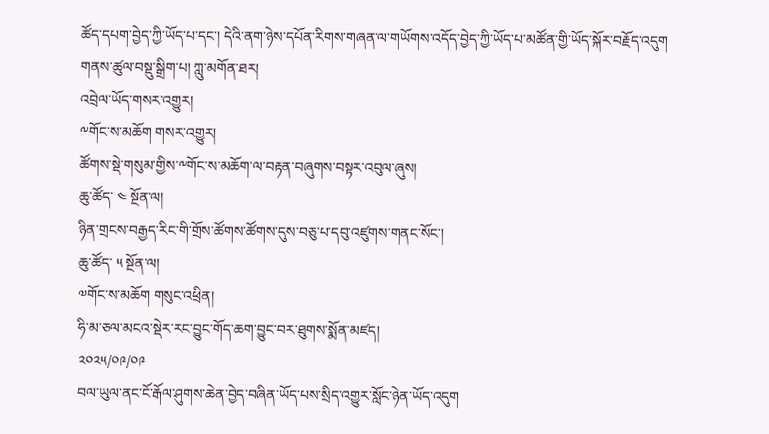ཚོད་དཔག་བྱེད་ཀྱི་ཡོད་པ་དང་། དེའི་ནག་ཉེས་དཔོན་རིགས་གཞན་ལ་གཡོགས་འདོད་བྱེད་ཀྱི་ཡོད་པ་མཚོན་གྱི་ཡོད་སྐོར་བརྗོད་འདུག
གནས་ཚུལ་བསྡུ་སྒྲིག་པ། ཀླུ་མགོན་ཐར།
འབྲེལ་ཡོད་གསར་འགྱུར།
༸གོང་ས་མཆོག གསར་འགྱུར།
ཚོགས་སྡེ་གསུམ་གྱིས་༸གོང་ས་མཆོག་ལ་བརྟན་བཞུགས་བསྟར་འབུལ་ཞུས།
ཆུ་ཚོད་ ༤ སྔོན་ལ།
ཉིན་གྲངས་བརྒྱད་རིང་གི་གྲོས་ཚོགས་ཚོགས་དུས་བཅུ་པ་དབུ་འཛུགས་གནང་སོང་།
ཆུ་ཚོད་ ༥ སྔོན་ལ།
༧གོང་ས་མཆོག གསུང་འཕྲིན།
ཧི་མ་ཅལ་མངའ་སྡེར་རང་བྱུང་གོད་ཆག་བྱུང་བར་ཐུགས་སྨོན་མཛད།
༢༠༢༥/༠༩/༠༩
བལ་ཡུལ་ནང་ངོ་རྒོལ་ཤུགས་ཆེན་བྱེད་བཞིན་ཡོད་པས་སྲིད་འགྱུར་སློང་ཉེན་ཡོད་འདུག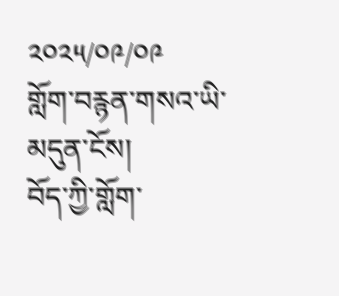༢༠༢༥/༠༩/༠༩
གློག་བརྙན་གསའ་ཡི་མདུན་ངོས།
བོད་ཀྱི་གློག་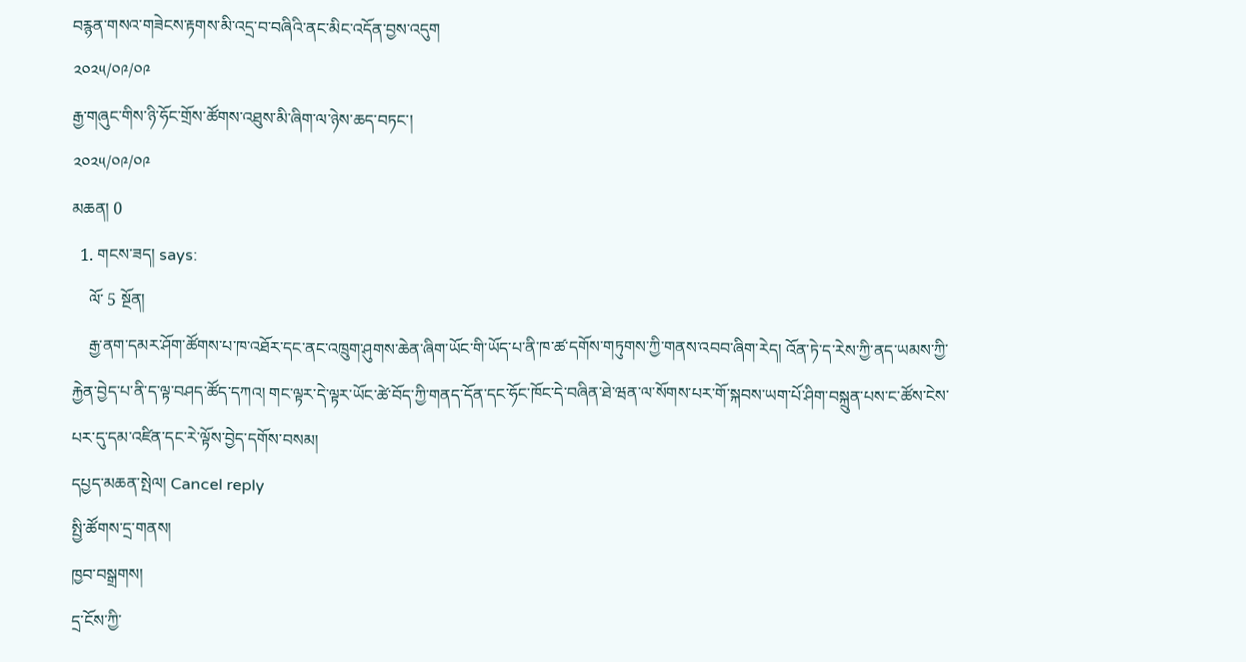བརྙན་གསའ་གཟེངས་རྟགས་མི་འདྲ་བ་བཞིའི་ནང་མིང་འདོན་བྱས་འདུག
༢༠༢༥/༠༩/༠༩
རྒྱ་གཞུང་གིས་ཉི་ཧོང་གྲོས་ཚོགས་འཐུས་མི་ཞིག་ལ་ཉེས་ཆད་བཏང་།
༢༠༢༥/༠༩/༠༩
མཆན། 0
  1. གངས་ཟད། says:
    ལོ་ 5 སྔོན།
    རྒྱ་ནག་དམར་ཤོག་ཚོགས་པ་ཁ་འཐོར་དང་ནང་འཁྲུག་ཤུགས་ཆེན་ཞིག་ཡོང་གི་ཡོད་པ་ནི་ཁ་ཚ་དགོས་གཏུགས་ཀྱི་གནས་འབབ་ཞིག་རེད། འོན་ཏེ་ད་རེས་ཀྱི་ནད་ཡམས་ཀྱི་རྐྱེན་བྱེད་པ་ནི་ད་ལྟ་བཤད་ཚོད་དཀའ། གང་ལྟར་དེ་ལྟར་ཡོང་ཚེ་བོད་ཀྱི་གནད་དོན་དང་ཧོང་ཁོང་དེ་བཞིན་ཐེ་ཝན་ལ་སོགས་པར་གོ་སྐབས་ཡག་པོ་ཤིག་བསྐྲུན་པས་ང་ཚོས་ངེས་པར་དུ་དམ་འཛིན་དང་རེ་ལྟོས་བྱེད་དགོས་བསམ།
དཔྱད་མཆན་སྤེལ། Cancel reply
སྤྱི་ཚོགས་དྲ་གནས།
ཁྱབ་བསྒྲགས།
དྲ་ངོས་ཀྱི་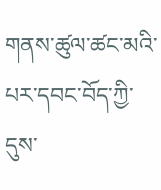གནས་ཚུལ་ཚང་མའི་པར་དབང་བོད་ཀྱི་དུས་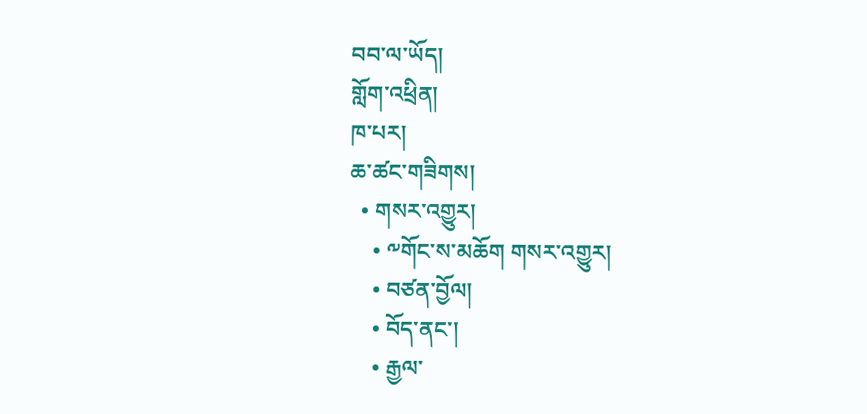བབ་ལ་ཡོད།
གློག་འཕྲིན།
ཁ་པར།
ཆ་ཚང་གཟིགས།
  • གསར་འགྱུར།
    • ༸གོང་ས་མཆོག གསར་འགྱུར།
    • བཙན་བྱོལ།
    • བོད་ནང་།
    • རྒྱལ་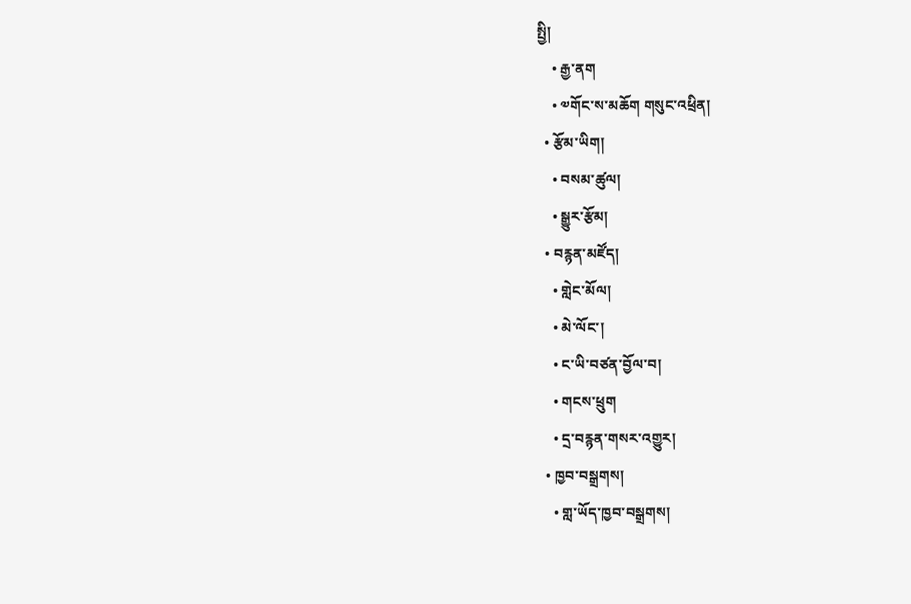སྤྱི།
    • རྒྱ་ནག
    • ༧གོང་ས་མཆོག གསུང་འཕྲིན།
  • རྩོམ་ཡིག།
    • བསམ་ཚུལ།
    • སྒྱུར་རྩོམ།
  • བརྙན་མཛོད།
    • གླེང་མོལ།
    • མེ་ལོང་།
    • ང་ཡི་བཙན་བྱོལ་བ།
    • གངས་ཕྲུག
    • དྲ་བརྙན་གསར་འགྱུར།
  • ཁྱབ་བསྒྲགས།
    • གླ་ཡོད་ཁྱབ་བསྒྲགས།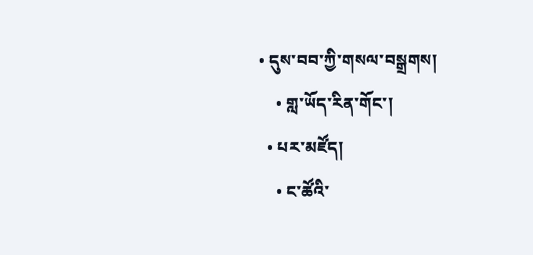• དུས་བབ་ཀྱི་གསལ་བསྒྲགས།
    • གླ་ཡོད་རིན་གོང་།
  • པར་མཛོད།
    • ང་ཚོའི་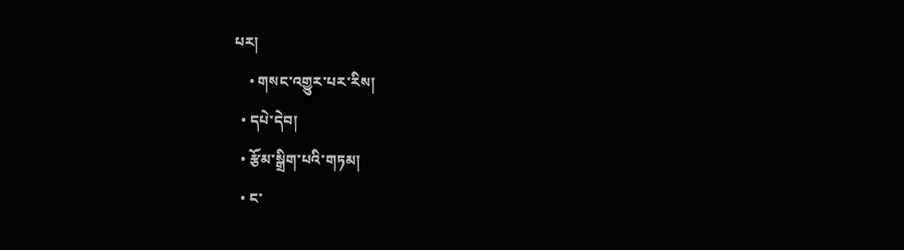པར།
    • གསང་འགྱུར་པར་རིས།
  • དཔེ་དེབ།
  • རྩོམ་སྒྲིག་པའི་གཏམ།
  • ང་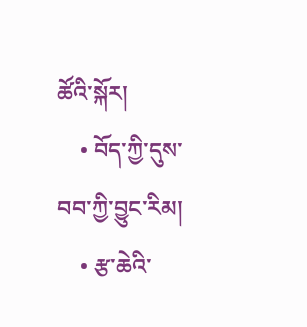ཚོའི་སྐོར།
    • བོད་ཀྱི་དུས་བབ་ཀྱི་བྱུང་རིམ།
    • རྩ་ཆེའི་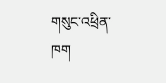གསུང་འཕྲིན་ཁག